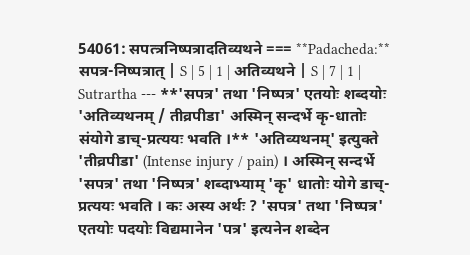54061: सपत्त्रनिष्पत्रादतिव्यथने === **Padacheda:** सपत्र-निष्पत्रात् | S | 5 | 1 | अतिव्यथने | S | 7 | 1 | Sutrartha --- **'सपत्र' तथा 'निष्पत्र' एतयोः शब्दयोः 'अतिव्यथनम् / तीव्रपीडा' अस्मिन् सन्दर्भे कृ-धातोः संयोगे डाच्-प्रत्ययः भवति ।** 'अतिव्यथनम्' इत्युक्ते 'तीव्रपीडा' (Intense injury / pain) । अस्मिन् सन्दर्भे 'सपत्र' तथा 'निष्पत्र' शब्दाभ्याम् 'कृ' धातोः योगे डाच्-प्रत्ययः भवति । कः अस्य अर्थः ? 'सपत्र' तथा 'निष्पत्र' एतयोः पदयोः विद्यमानेन 'पत्र' इत्यनेन शब्देन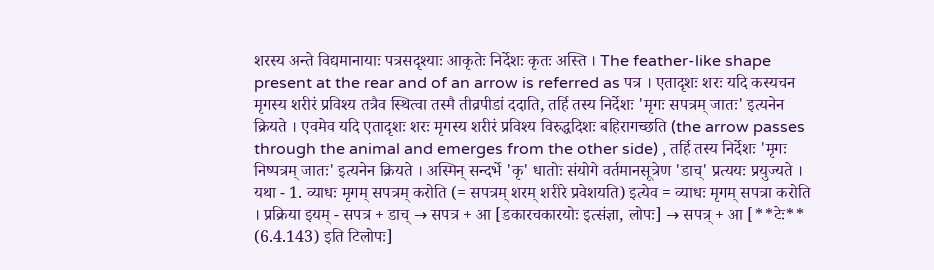शरस्य अन्ते विद्यमानायाः पत्रसदृश्याः आकृतेः निर्देशः कृतः अस्ति । The feather-like shape present at the rear and of an arrow is referred as पत्र । एतादृशः शरः यदि कस्यचन मृगस्य शरीरं प्रविश्य तत्रैव स्थित्वा तस्मै तीव्रपीडां ददाति, तर्हि तस्य निर्देशः 'मृगः सपत्रम् जातः' इत्यनेन क्रियते । एवमेव यदि एतादृशः शरः मृगस्य शरीरं प्रविश्य विरुद्धदिशः बहिरागच्छति (the arrow passes through the animal and emerges from the other side) , तर्हि तस्य निर्देशः 'मृगः निष्पत्रम् जातः' इत्यनेन क्रियते । अस्मिन् सन्दर्भे 'कृ' धातोः संयोगे वर्तमानसूत्रेण 'डाच्' प्रत्ययः प्रयुज्यते । यथा - 1. व्याधः मृगम् सपत्रम् करोति (= सपत्रम् शरम् शरीरे प्रवेशयति) इत्येव = व्याधः मृगम् सपत्रा करोति । प्रक्रिया इयम् - सपत्र + डाच् → सपत्र + आ [डकारचकारयोः इत्संज्ञा, लोपः] → सपत्र् + आ [**टेः** (6.4.143) इति टिलोपः]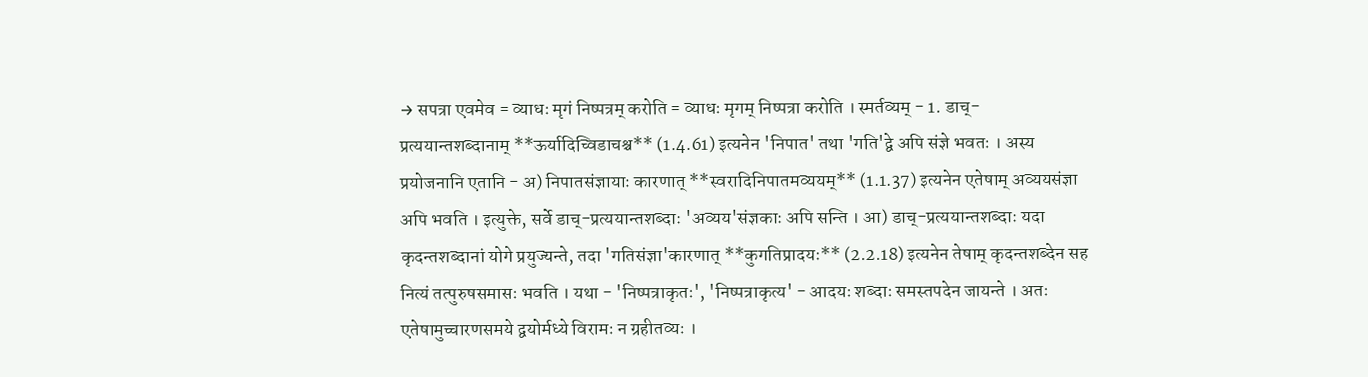→ सपत्रा एवमेव = व्याधः मृगं निष्पत्रम् करोति = व्याधः मृगम् निष्पत्रा करोति । स्मर्तव्यम् - 1. डाच्-प्रत्ययान्तशब्दानाम् **ऊर्यादिच्विडाचश्च** (1.4.61) इत्यनेन 'निपात' तथा 'गति'द्वे अपि संज्ञे भवतः । अस्य प्रयोजनानि एतानि - अ) निपातसंज्ञायाः कारणात् **स्वरादिनिपातमव्ययम्** (1.1.37) इत्यनेन एतेषाम् अव्ययसंज्ञा अपि भवति । इत्युक्ते, सर्वे डाच्-प्रत्ययान्तशब्दाः 'अव्यय'संज्ञकाः अपि सन्ति । आ) डाच्-प्रत्ययान्तशब्दाः यदा कृदन्तशब्दानां योगे प्रयुज्यन्ते, तदा 'गतिसंज्ञा'कारणात् **कुगतिप्रादयः** (2.2.18) इत्यनेन तेषाम् कृदन्तशब्देन सह नित्यं तत्पुरुषसमासः भवति । यथा - 'निष्पत्राकृतः', 'निष्पत्राकृत्य' - आदयः शब्दाः समस्तपदेन जायन्ते । अतः एतेषामुच्चारणसमये द्वयोर्मध्ये विरामः न ग्रहीतव्यः ।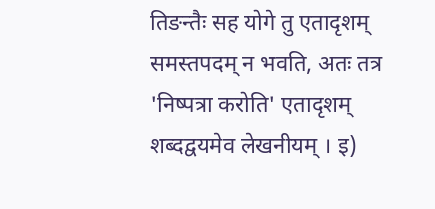तिङन्तैः सह योगे तु एतादृशम् समस्तपदम् न भवति, अतः तत्र 'निष्पत्रा करोति' एतादृशम् शब्दद्वयमेव लेखनीयम् । इ)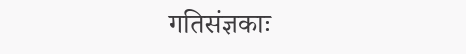गतिसंज्ञकाः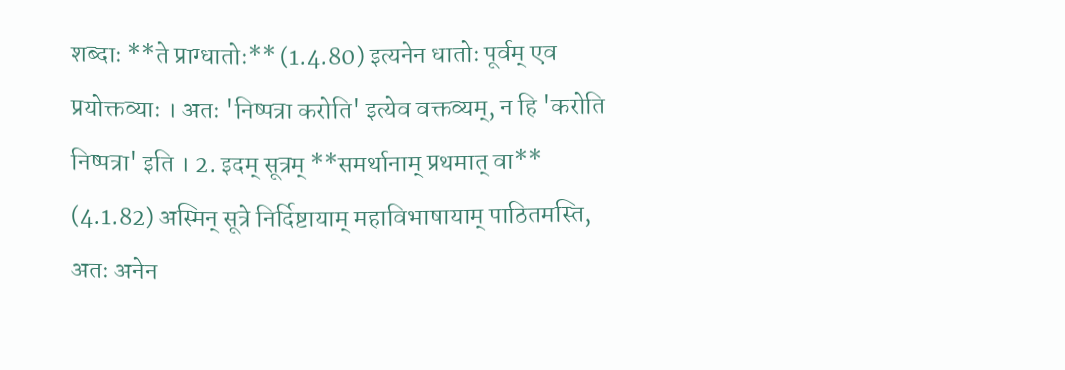शब्दाः **ते प्राग्धातोः** (1.4.80) इत्यनेन धातोः पूर्वम् एव प्रयोक्तव्याः । अतः 'निष्पत्रा करोति' इत्येव वक्तव्यम्, न हि 'करोति निष्पत्रा' इति । 2. इदम् सूत्रम् **समर्थानाम् प्रथमात् वा** (4.1.82) अस्मिन् सूत्रे निर्दिष्टायाम् महाविभाषायाम् पाठितमस्ति, अतः अनेन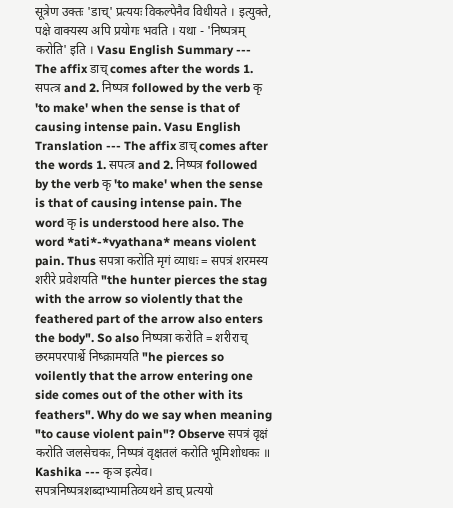सूत्रेण उक्तः 'डाच्' प्रत्ययः विकल्पेनैव विधीयते । इत्युक्ते, पक्षे वाक्यस्य अपि प्रयोगः भवति । यथा - 'निष्पत्रम् करोति' इति । Vasu English Summary --- The affix डाच् comes after the words 1. सपत्त्र and 2. निष्पत्र followed by the verb कृ 'to make' when the sense is that of causing intense pain. Vasu English Translation --- The affix डाच् comes after the words 1. सपत्त्र and 2. निष्पत्र followed by the verb कृ 'to make' when the sense is that of causing intense pain. The word कृ is understood here also. The word *ati*-*vyathana* means violent pain. Thus सपत्रा करोति मृगं व्याधः = सपत्रं शरमस्य शरीरे प्रवेशयति "the hunter pierces the stag with the arrow so violently that the feathered part of the arrow also enters the body". So also निष्पत्रा करोति = शरीराच् छरमपरपार्श्वे निष्क्रामयति "he pierces so voilently that the arrow entering one side comes out of the other with its feathers". Why do we say when meaning "to cause violent pain"? Observe सपत्रं वृक्षं करोति जलसेचकः, निष्पत्रं वृक्षतलं करोति भूमिशोधकः ॥ Kashika --- कृञ इत्येव। सपत्रनिष्पत्रशब्दाभ्यामतिव्यथने डाच् प्रत्ययो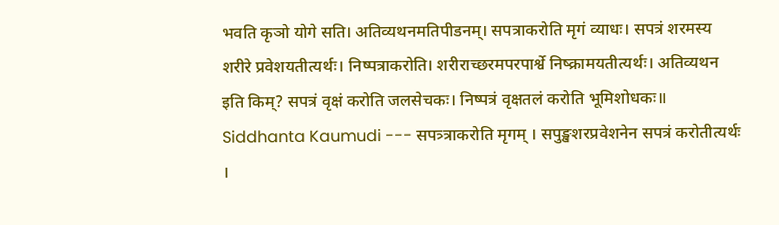भवति कृञो योगे सति। अतिव्यथनमतिपीडनम्। सपत्राकरोति मृगं व्याधः। सपत्रं शरमस्य शरीरे प्रवेशयतीत्यर्थः। निष्पत्राकरोति। शरीराच्छरमपरपार्श्वे निष्क्रामयतीत्यर्थः। अतिव्यथन इति किम्? सपत्रं वृक्षं करोति जलसेचकः। निष्पत्रं वृक्षतलं करोति भूमिशोधकः॥ Siddhanta Kaumudi --- सपत्र्त्राकरोति मृगम् । सपुङ्खशरप्रवेशनेन सपत्रं करोतीत्यर्थः ।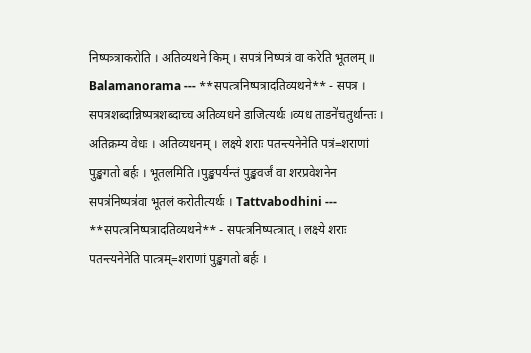निष्पत्र्त्राकरोति । अतिव्यथने किम् । सपत्रं निष्पत्रं वा करेति भूतलम् ॥ Balamanorama --- **सपत्त्रनिष्पत्रादतिव्यथने** - सपत्र । सपत्रशब्दान्निष्पत्रशब्दाच्च अतिव्यधने डाजित्यर्थः ।व्यध ताडने॑चतुर्थान्तः । अतिक्रम्य वेधः । अतिव्यधनम् । लक्ष्ये शराः पतन्त्यनेनेति पत्रं=शराणां पुङ्खगतो बर्हः । भूतलमिति ।पुङ्खपर्यन्तं पुङ्खवर्जं वा शरप्रवेशनेन सपत्र॑निष्पत्र॑वा भूतलं करोतीत्यर्थः । Tattvabodhini --- **सपत्त्रनिष्पत्रादतिव्यथने** - सपत्त्रनिष्पत्त्रात् । लक्ष्ये शराः पतन्त्यनेनेति पात्त्रम्=शराणां पुङ्खगतो बर्हः ।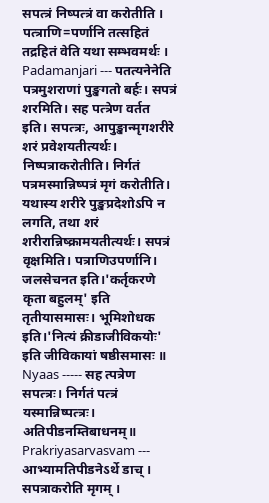सपत्त्रं निष्पत्त्रं वा करोतीति । पत्त्राणि=पर्णानि तत्सहितं तद्रहितं वेति यथा सम्भवमर्थः । Padamanjari --- पतत्यनेनेति पत्रमुशराणां पुङ्खगतो बर्हः। सपत्रं शरमिति। सह पत्त्रेण वर्तत इति। सपत्त्रः, आपुङ्खान्मृगशरीरे शरं प्रवेशयतीत्यर्थः। निष्पत्राकरोतीति। निर्गतं पत्रमस्मान्निष्पत्रं मृगं करोतीति। यथास्य शरीरे पुङ्खप्रदेशोऽपि न लगति, तथा शरं शरीरान्निष्क्रामयतीत्यर्थः। सपत्रं वृक्षमिति। पत्राणिउपर्णानि। जलसेचनत इति।'कर्तृकरणे कृता बहुलम्' इति तृतीयासमासः। भूमिशोधक इति।'नित्यं क्रीडाजीविकयोः' इति जीविकायां षष्ठीसमासः ॥ Nyaas ----- सह त्पत्रेण सपत्त्रः। निर्गतं पत्त्रं यस्मान्निष्पत्त्रः। अतिपीडनम्तिबाधनम्॥ Prakriyasarvasvam --- आभ्यामतिपीडनेऽर्थे डाच् । सपत्राकरोति मृगम् ।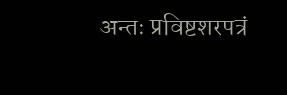अन्तः प्रविष्टशरपत्रं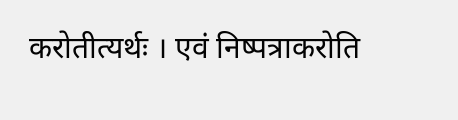करोतीत्यर्थः । एवं निष्पत्राकरोति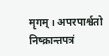मृगम् । अपरपार्श्वतो निष्क्रान्तपत्रं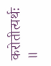करोतीत्यर्थः ॥